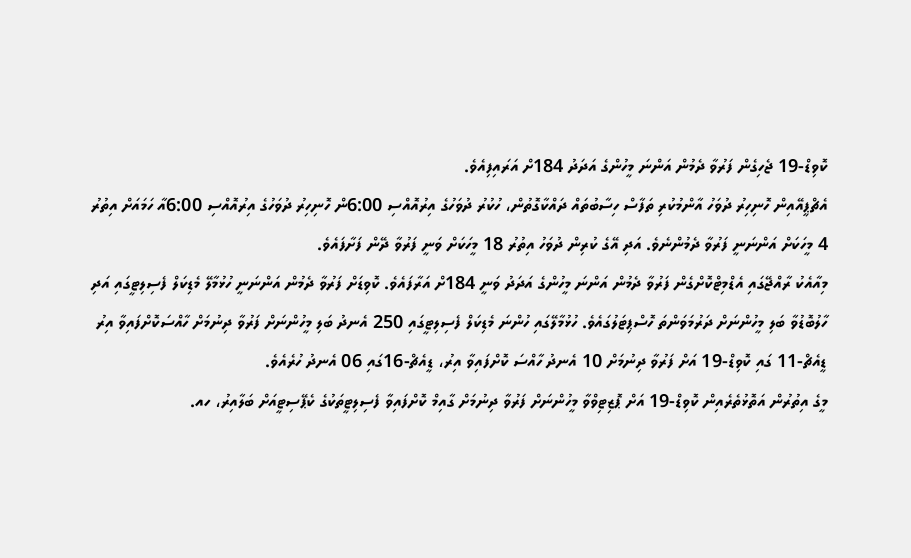ކޮވިޑް-19 ޖެހިގެން ފަރުވާ ދެމުން އަންނަ މީހުންގެ އަދަދު 184ށް އަރައިފިއެވެ.
އެޗްޕީއޭއިން ހޮނިހިރު ދުވަހު އާންމުކުރި ތަފާސް ހިސާބުތައް ދައްކާގޮތުން، ހުކުރު ދުވަހުގެ އިރުއޮއްސި 6:00ން ހޮނިހިރު ދުވަހުގެ އިރުއޮއްސި 6:00އާ ހަމައަށް އިތުރު 4 މީހަކަށް އަންނަނީ ފަރުވާ ދެމުންނެވެ. އަދި އޭގެ ކުރިން ދުވަހު އިތުރު 18 މީހަކަށް ވަނީ ފަރުވާ ދޭން ފަށާފައެވެ.
މިއާއެކު ރާއްޖޭގައި އެޑްމިޓްކޮށްގެން ފަރުވާ ދެމުން އަންނަ މީހުންގެ އަދަދު ވަނީ 184ށް އަރާފައެވެ. ކޮވިޑަށް ފަރުވާ ދެމުން އަންނަނީ ހުޅުމާލޭ މެޑިކަލް ފެސިލިޓީގައި އަދި ހާލުބޮޑުވާ ބަލި މީހުންނަށް ދަރުމަވަންތަ ހޮސްޕިޓަލުގައެވެ. ހުޅުމާލޭގައި ހުންނަ މެޑިކަލް ފެސިލިޓީގައި 250 އެނދު ބަލި މީހުންނަށް ފަރުވާ ދިނުމަށް ހާއްސަކޮށްފައިވާ އިރު ޑީއެޗް-11 ގައި ކޮވިޑް-19 އަށް ފަރުވާ ދިނުމަށް 10 އެނދު ހާއްސަ ކޮށްފައިވާ އިރު، ޑީއެޗް-16ގައި 06 އެނދު ހުރެއެވެ.
މީގެ އިތުރުން އަތޮޅުތެރެއިން ކޮވިޑް-19 އަށް ޕޮޒިޓިވްވާ މީހުންނަށް ފަރުވާ ދިނުމަށް ގާއިމް ކޮށްފައިވާ ފެސިލިޓީތަކުގެ ކެޕޭސިޓީއަށް ބަލާއިރު، ހއ.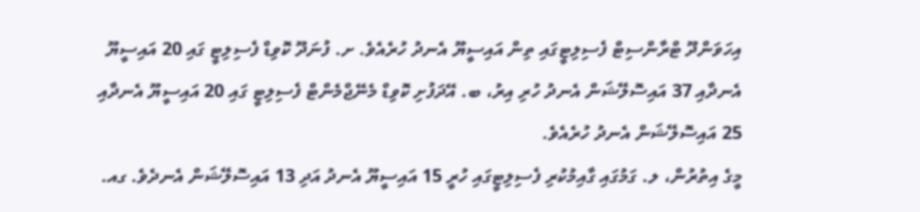އިހަވަންދޫ ޓްރާންސިޓް ފެސިލިޓީގައި ތިން އައިސީޔޫ އެނދު ހުރެއެވެ. ށ. ފުނަދޫ ކޮވިޑް ފެސިލިޓީ ގައި 20 އައިސީޔޫ އެނދާއި 37 އައިސޮލޭޝަން އެނދު ހުރި އިރު، ބ. އޭދަފުށި ކޮވިޑް މެނޭޖްމެންޓް ފެސިލިޓީ ގައި 20 އައިސީޔޫ އެނދާއި 25 އައިސޮލޭޝަން އެނދު ހުރެއެވެ.
މީގެ އިތުރުން، ލ. ގަމުގައި ގާއިމުކުރި ފެސިލިޓީގައި ހުރީ 15 އައިސީޔޫ އެނދު އަދި 13 އައިސޮލޭޝަން އެނދެވެ. ގއ.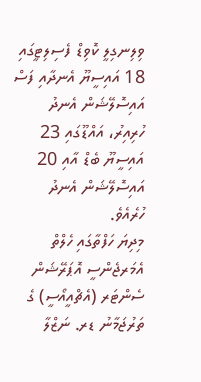ވިލިނގިލީ ކޮވިޑް ފެސިލިޓީގައި 18 އައިސީޔޫ އެނދާއި ފަސް އައިސޮލޭޝަން އެނދު ހުރިއިރު، އައްޑޫގައި 23 އައިސީޔޫ ބެޑް އާއި 20 އައިސޮލޭޝަން އެނދު ހުރެއެވެ.
މިދިޔަ ހަފްތާގައި ހެލްތް އެމަރޖެންސީ އޮޕަރޭޝަން ސެންޓަރ (އެޗްއީއޯސީ) ގެ ތަރުޖަމާނު ޑރ. ނަޒްލާ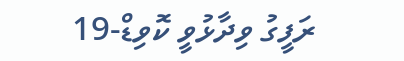ރަފީގު ވިދާޅުވީ ކޮވިޑް-19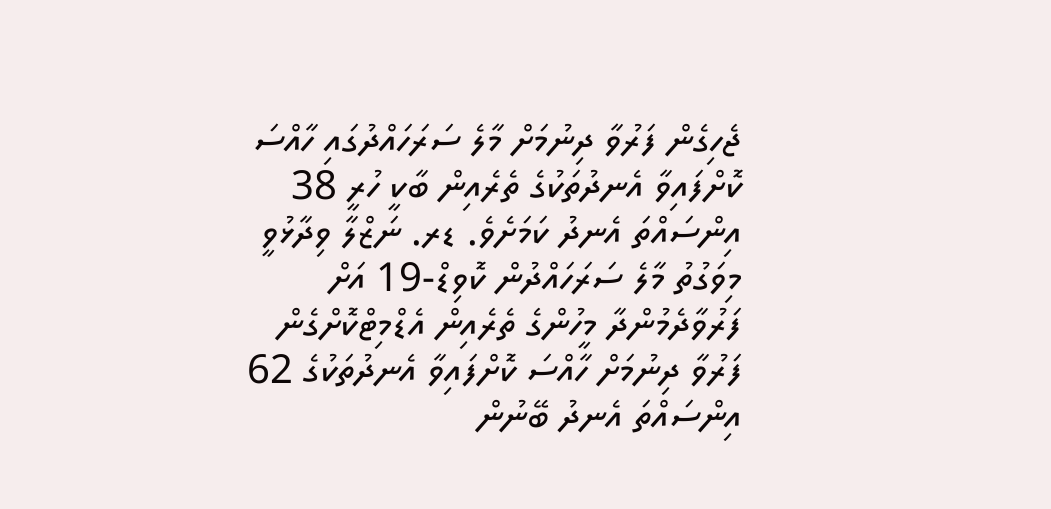ޖެހިގެން ފަރުވާ ދިނުމަށް މާލެ ސަރަހައްދުގައި ހާއްސަ ކޮށްފައިވާ އެނދުތަކުގެ ތެރެއިން ބާކީ ހުރީ 38 އިންސައްތަ އެނދު ކަމަށެވެ. ޑރ. ނަޒްލާ ވިދާޅުވީ މިވަގުތު މާލެ ސަރަހައްދުން ކޮވިޑް-19 އަށް ފަރުވާދެމުންދާ މީހުންގެ ތެރެއިން އެޑްމިޓްކޮށްގެން ފަރުވާ ދިނުމަށް ހާއްސަ ކޮށްފައިވާ އެނދުތަކުގެ 62 އިންސައްތަ އެނދު ބޭނުން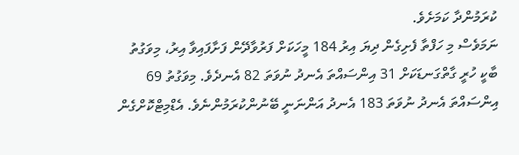ކުރަމުންދާ ކަމަށެވެ.
ނަމަވެސް މި ހަފްތާ ފެށިގެން ދިޔަ އިރު 184 މީހަކަށް ފަރުވާދޭން ފަށާފައިވާ އިރު، މިވަގުތު ބާކީ ހުރީ ގާތްގަނޑަކަށް 31 އިންސައްތަ އެނދު ނުވަތަ 82 އެނދެވެ. މިވަގުތު 69 އިންސައްތަ އެނދު ނުވަތަ 183 އެނދު އަންނަނީ ބޭނުންކުރަމުންނެވެ. އެޑްމިޓްކޮށްގެން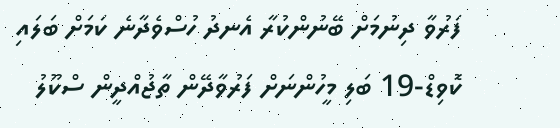ފަރުވާ ދިނުމަށް ބޭނުންކުރާ އެނދު ހުސްވެދާނެ ކަމަށް ބަލައި ކޮވިޑް-19 ބަލި މީހުންނަށް ފަރުވާދޭން ތާޖުއްދީން ސްކޫލު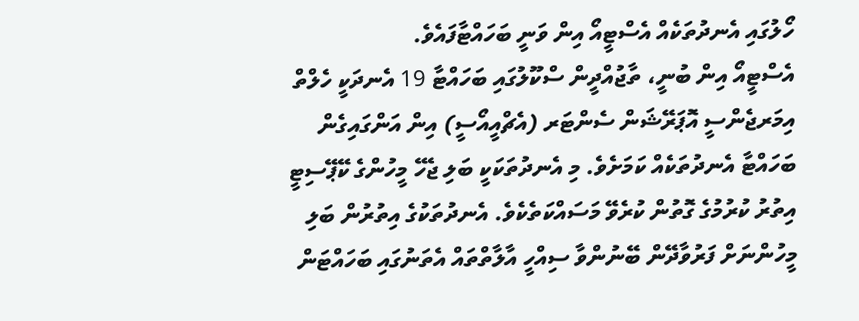ހޯލުގައި އެނދުތަކެއް އެސްޓީއޯ އިން ވަނީ ބަހައްޓާފައެވެ.
އެސްޓީއޯ އިން ބުނީ، ތާޖުއްދީން ސްކޫލުގައި ބަހައްޓާ 19 އެނދަކީ ހެލްތް އިމަރޖެންސީ އޮޕަރޭޝަން ސެންޓަރ (އެޗްއީއޯސީ) އިން އަންގައިގެން ބަހައްޓާ އެނދުތަކެއް ކަމަށެވެ. މި އެނދުތަކަކީ ބަލި ޖެހޭ މީހުންގެ ކޭޕޭސިޓީ އިތުރު ކުރުމުގެ ގޮތުން ކުރެވޭ މަސައްކަތެކެވެ. އެނދުތަކުގެ އިތުރުން ބަލި މީހުންނަށް ފަރުވާދޭން ބޭނުންވާ ސިއްހީ އާލާތްތައް އެތަނުގައި ބަހައްޓަން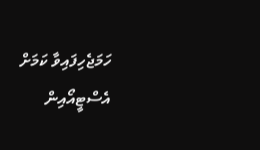ހަމަޖެހިފައިވާ ކަމަށް އެސްޓީއޯއިން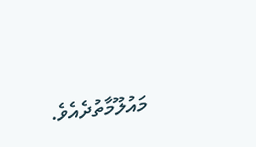މައުލޫމާތުދެއެވެ.